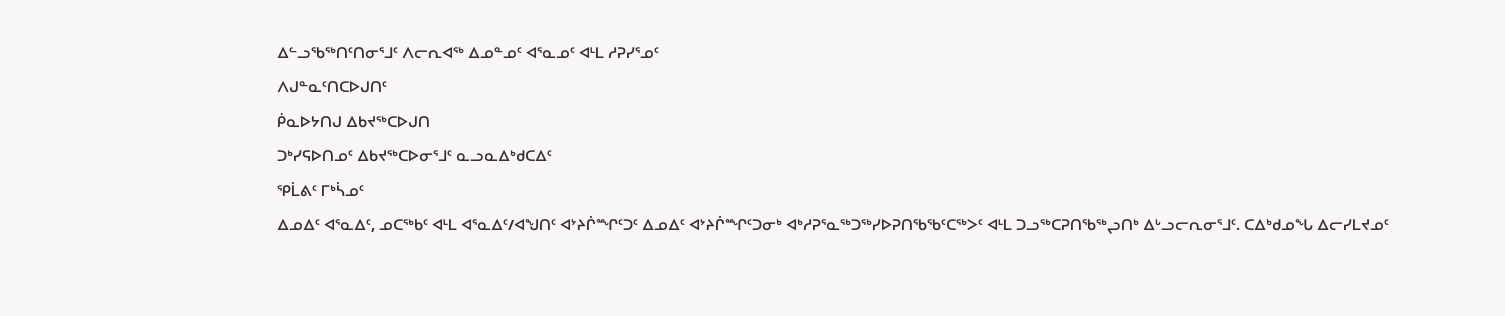ᐃᓪᓗᖃᖅᑎᑦᑎᓂᕐᒧᑦ ᐱᓕᕆᐊᖅ ᐃᓄᓐᓄᑦ ᐊᕐᓇᓄᑦ ᐊᒻᒪ ᓱᕈᓯᕐᓄᑦ
ᐱᒍᓐᓇᑦᑎᑕᐅᒍᑎᑦ
ᑮᓇᐅᔭᑎᒍ ᐃᑲᔪᖅᑕᐅᒍᑎ
ᑐᒃᓯᕋᐅᑎᓄᑦ ᐃᑲᔪᖅᑕᐅᓂᕐᒧᑦ ᓇᓗᓇᐃᒃᑯᑕᐃᑦ
ᕿᒫᕕᑦ ᒥᒃᓵᓄᑦ
ᐃᓄᐃᑦ ᐊᕐᓇᐃᑦ, ᓄᑕᖅᑲᑦ ᐊᒻᒪ ᐊᕐᓇᐃᑦ/ᐊᖑᑎᑦ ᐊᔾᔨᒌᙱᑦᑐᑦ ᐃᓄᐃᑦ ᐊᔾᔨᒌᙱᑦᑐᓂᒃ ᐊᒃᓱᕈᕐᓇᖅᑐᖅᓯᐅᕈᑎᖃᖃᑦᑕᖅᐳᑦ ᐊᒻᒪ ᑐᓗᖅᑕᕈᑎᖃᖅᖢᑎᒃ ᐃᒡᓗᓕᕆᓂᕐᒧᑦ. ᑕᐃᒃᑯᓄᖓ ᐃᓕᓯᒪᔪᓄᑦ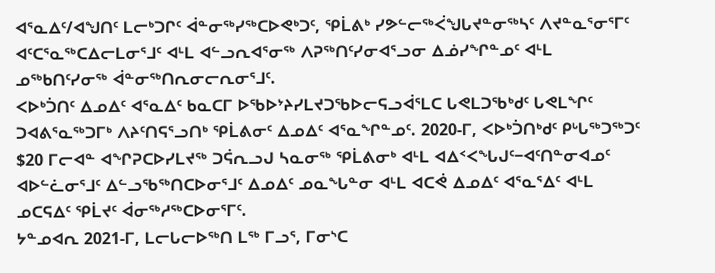ᐊᕐᓇᐃᑦ/ᐊᖑᑎᑦ ᒪᓕᒃᑐᒋᑦ ᐋᓐᓂᖅᓯᖅᑕᐅᕙᒃᑐᑦ, ᕿᒫᕕᒃ ᓯᕗᓪᓕᖅᐹᖑᒐᔪᓐᓂᖅᓴᑦ ᐱᔪᓐᓇᕐᓂᕐᒥᑦ ᐊᑦᑕᕐᓇᖅᑕᐃᓕᒪᓂᕐᒧᑦ ᐊᒻᒪ ᐊᓪᓗᕆᐊᕐᓂᖅ ᐱᕈᖅᑎᑦᓯᓂᐊᕐᓗᓂ ᐃᓅᓯᖏᓐᓄᑦ ᐊᒻᒪ ᓄᖅᑲᑎᑦᓯᓂᖅ ᐋᓐᓂᖅᑎᕆᓂᓕᕆᓂᕐᒧᑦ.
ᐸᐅᒃᑑᑎᑦ ᐃᓄᐃᑦ ᐊᕐᓇᐃᑦ ᑲᓇᑕᒥ ᐅᖃᐅᔾᔨᓯᒪᔪᑐᖃᐅᓕᕋᓗᐋᕐᒪᑕ ᒐᕙᒪᑐᖃᒃᑯᑦ ᒐᕙᒪᖏᑦ ᑐᐊᕕᕐᓇᖅᑐᒥᒃ ᐱᔨᑦᑎᕋᕐᓗᑎᒃ ᕿᒫᕕᓂᑦ ᐃᓄᐃᑦ ᐊᕐᓇᖏᓐᓄᑦ. 2020-ᒥ, ᐸᐅᒃᑑᑎᒃᑯᑦ ᑭᒡᒐᖅᑐᖅᑐᑦ $20 ᒥᓕᐊᓐ ᐊᖏᕈᑕᐅᓯᒪᔪᖅ ᑐᕌᕆᓗᒍ ᓴᓇᓂᖅ ᕿᒫᕕᓂᒃ ᐊᒻᒪ ᐊᐃᑉᐸᖓᒍᑦ−ᐊᑦᑎᓐᓂᐊᓄᑦ ᐊᐅᓪᓛᓂᕐᒧᑦ ᐃᓪᓗᖃᖅᑎᑕᐅᓂᕐᒧᑦ ᐃᓄᐃᑦ ᓄᓇᖓᓐᓂ ᐊᒻᒪ ᐊᑕᕚ ᐃᓄᐃᑦ ᐊᕐᓇᕐᐃᑦ ᐊᒻᒪ ᓄᑕᕋᐃᑦ ᕿᒫᔪᑦ ᐋᓂᖅᓱᖅᑕᐅᓂᕐᒥᑦ.
ᔭᓐᓄᐊᕆ 2021-ᒥ, ᒪᓕᒐᓕᐅᖅᑎ ᒪᖅ ᒥᓗᕐ, ᒥᓂᔅᑕ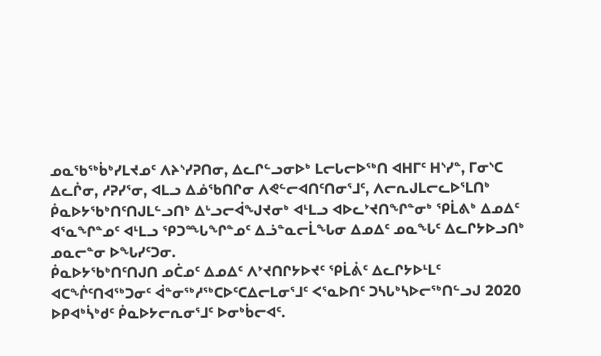ᓄᓇᖃᖅᑳᒃᓯᒪᔪᓄᑦ ᐱᔨᔅᓯᕈᑎᓂ, ᐃᓚᒋᓪᓗᓂᐅᒃ ᒪᓕᒐᓕᐅᖅᑎ ᐊᕼᒥᑦ ᕼᔅᓯᓐ, ᒥᓂᔅᑕ ᐃᓚᒌᓂ, ᓱᕈᓯᕐᓂ, ᐊᒪᓗ ᐃᓅᖃᑎᒋᓂ ᐱᕙᓪᓕᐊᑎᑦᑎᓂᕐᒧᑦ, ᐱᓕᕆᒍᒪᓕᓚᐅᕐᒪᑎᒃ ᑮᓇᐅᔭᖃᒃᑎᑦᑎᒍᒪᓪᓗᑎᒃ ᐃᒡᓗᓕᐋᖑᔪᓂᒃ ᐊᒻᒪᓗ ᐊᐅᓚᔾᔪᑎᖏᓐᓂᒃ ᕿᒫᕕᒃ ᐃᓄᐃᑦ ᐊᕐᓇᖏᓐᓄᑦ ᐊᒻᒪᓗ ᕿᑐᙵᖏᓐᓄᑦ ᐃᓘᓐᓇᓕᒫᖓᓂ ᐃᓄᐃᑦ ᓄᓇᖓᑦ ᐃᓚᒋᔭᐅᓗᑎᒃ ᓄᓇᓕᓐᓂ ᐅᖓᓯᑦᑐᓂ.
ᑮᓇᐅᔭᖃᒃᑎᑦᑎᒍᑎ ᓄᑖᓄᑦ ᐃᓄᐃᑦ ᐱᔾᔪᑎᒋᔭᐅᔪᑦ ᕿᒫᕖᑦ ᐃᓚᒋᔭᐅᒻᒪᑦ ᐊᑕᖐᑦᑎᐊᖅᑐᓂᑦ ᐋᓐᓂᖅᓱᖅᑕᐅᑦᑕᐃᓕᒪᓂᕐᒧᑦ ᐸᕐᓇᐅᑎᑦ ᑐᓴᒐᒃᓴᐅᓕᖅᑎᓪᓗᒍ 2020 ᐅᑭᐊᒃᓵᒃᑯᑦ ᑮᓇᐅᔭᓕᕆᓂᕐᒧᑦ ᐅᓂᒃᑳᓕᐊᑦ.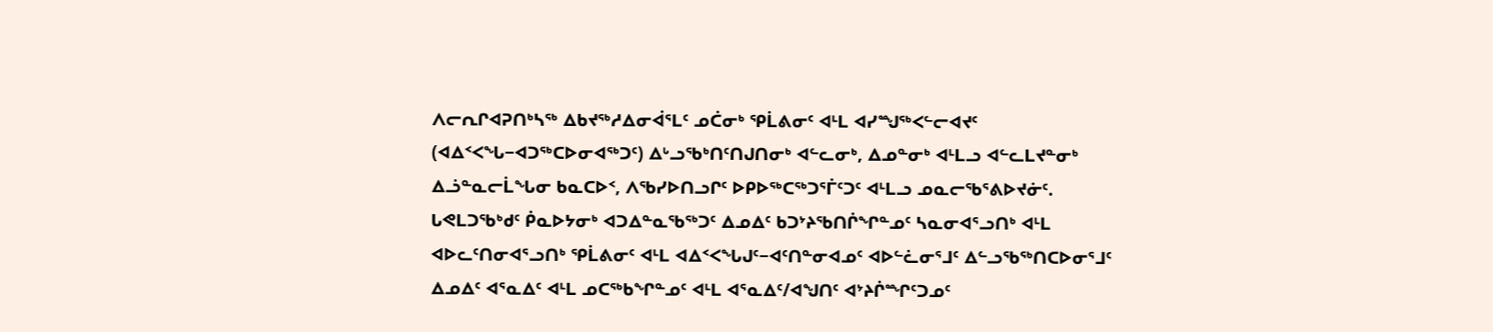ᐱᓕᕆᒋᐊᕈᑎᒃᓴᖅ ᐃᑲᔪᖅᓱᐃᓂᐋᕐᒪᑦ ᓄᑖᓂᒃ ᕿᒫᕕᓂᑦ ᐊᒻᒪ ᐊᓯᙳᖅᐸᓪᓕᐊᔪᑦ (ᐊᐃᑉᐸᖓ−ᐊᑐᖅᑕᐅᓂᐊᖅᑐᑦ) ᐃᒡᓗᖃᒃᑎᑦᑎᒍᑎᓂᒃ ᐊᓪᓚᓂᒃ, ᐃᓄᓐᓂᒃ ᐊᒻᒪᓗ ᐊᓪᓚᒪᔪᓐᓂᒃ ᐃᓘᓐᓇᓕᒫᖓᓂ ᑲᓇᑕᐅᑉ, ᐱᖃᓯᐅᑎᓗᒋᑦ ᐅᑭᐅᖅᑕᖅᑐᕐᒦᑦᑐᑦ ᐊᒻᒪᓗ ᓄᓇᓕᖃᕐᕕᐅᔪᓃᑦ.
ᒐᕙᒪᑐᖃᒃᑯᑦ ᑮᓇᐅᔭᓂᒃ ᐊᑐᐃᓐᓇᖃᖅᑐᑦ ᐃᓄᐃᑦ ᑲᑐᔾᔨᖃᑎᒌᖏᓐᓄᑦ ᓴᓇᓂᐊᕐᓗᑎᒃ ᐊᒻᒪ ᐊᐅᓚᑦᑎᓂᐊᕐᓗᑎᒃ ᕿᒫᕕᓂᑦ ᐊᒻᒪ ᐊᐃᑉᐸᖓᒍᑦ−ᐊᑦᑎᓐᓂᐊᓄᑦ ᐊᐅᓪᓛᓂᕐᒧᑦ ᐃᓪᓗᖃᖅᑎᑕᐅᓂᕐᒧᑦ ᐃᓄᐃᑦ ᐊᕐᓇᐃᑦ ᐊᒻᒪ ᓄᑕᖅᑲᖏᓐᓄᑦ ᐊᒻᒪ ᐊᕐᓇᐃᑦ/ᐊᖑᑎᑦ ᐊᔾᔨᒌᙱᑦᑐᓄᑦ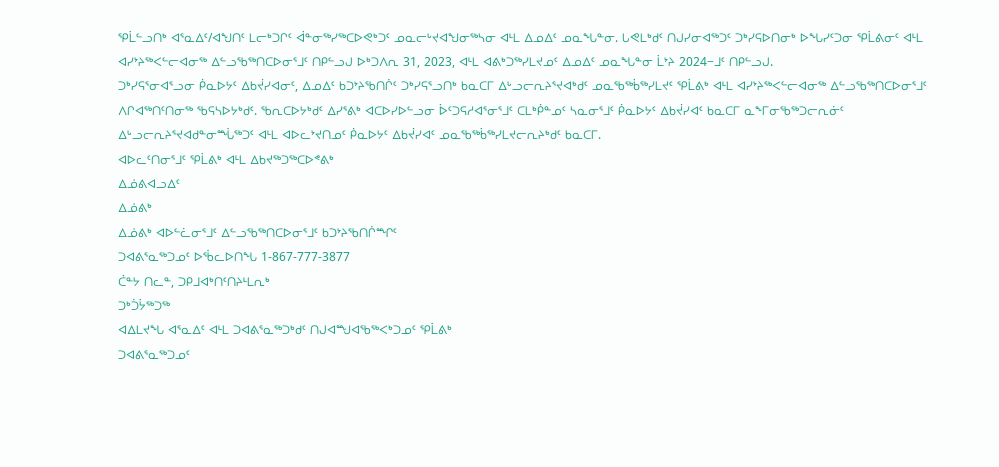ᕿᒫᓪᓗᑎᒃ ᐊᕐᓇᐃᑦ/ᐊᖑᑎᑦ ᒪᓕᒃᑐᒋᑦ ᐋᓐᓂᖅᓯᖅᑕᐅᕙᒃᑐᑦ ᓄᓇᓕᒡᔪᐊᖑᓂᖅᓴᓂ ᐊᒻᒪ ᐃᓄᐃᑦ ᓄᓇᖓᓐᓂ. ᒐᕙᒪᒃᑯᑦ ᑎᒍᓯᓂᐊᖅᑐᑦ ᑐᒃᓯᕋᐅᑎᓂᒃ ᐅᖓᓯᑦᑐᓂ ᕿᒫᕕᓂᑦ ᐊᒻᒪ ᐊᓯᔾᔨᖅᐸᓪᓕᐊᓂᖅ ᐃᓪᓗᖃᖅᑎᑕᐅᓂᕐᒧᑦ ᑎᑭᓪᓗᒍ ᐅᒃᑐᐱᕆ 31, 2023, ᐊᒻᒪ ᐊᕕᒃᑐᖅᓯᒪᔪᓄᑦ ᐃᓄᐃᑦ ᓄᓇᖓᓐᓂ ᒫᔾᔨ 2024−ᒧᑦ ᑎᑭᓪᓗᒍ.
ᑐᒃᓯᕋᕐᓂᐊᕐᓗᓂ ᑮᓇᐅᔭᑦ ᐃᑲᔫᓯᐊᓂᑦ, ᐃᓄᐃᑦ ᑲᑐᔾᔨᖃᑎᒌᑦ ᑐᒃᓯᕋᕐᓗᑎᒃ ᑲᓇᑕᒥ ᐃᒡᓗᓕᕆᔨᕐᔪᐊᒃᑯᑦ ᓄᓇᖃᖅᑳᖅᓯᒪᔪᑦ ᕿᒫᕕᒃ ᐊᒻᒪ ᐊᓯᔾᔨᖅᐸᓪᓕᐊᓂᖅ ᐃᓪᓗᖃᖅᑎᑕᐅᓂᕐᒧᑦ ᐱᒋᐊᖅᑎᑦᑎᓂᖅ ᖃᕋᓴᐅᔭᒃᑯᑦ. ᖃᕆᑕᐅᔭᒃᑯᑦ ᐃᓯᕐᕕᒃ ᐊᑕᐅᓯᐅᓪᓗᓂ ᐆᑦᑐᕋᓱᐊᕐᓂᕐᒧᑦ ᑕᒪᒃᑮᓐᓄᑦ ᓴᓇᓂᕐᒧᑦ ᑮᓇᐅᔭᑦ ᐃᑲᔫᓯᐊᑦ ᑲᓇᑕᒥ ᓇᖕᒥᓂᖃᖅᑐᓕᕆᓃᑦ ᐃᒡᓗᓕᕆᔨᕐᔪᐊᑯᓐᓂᙶᖅᑐᑦ ᐊᒻᒪ ᐊᐅᓚᔾᔪᑎᓄᑦ ᑮᓇᐅᔭᑦ ᐃᑲᔫᓯᐊᑦ ᓄᓇᖃᖅᑳᖅᓯᒪᔪᓕᕆᔨᒃᑯᑦ ᑲᓇᑕᒥ.
ᐊᐅᓚᑦᑎᓂᕐᒧᑦ ᕿᒫᕕᒃ ᐊᒻᒪ ᐃᑲᔪᖅᑐᖅᑕᐅᕝᕕᒃ
ᐃᓅᕕᐊᓗᐃᑦ
ᐃᓅᕕᒃ
ᐃᓅᕕᒃ ᐊᐅᓪᓛᓂᕐᒧᑦ ᐃᓪᓗᖃᖅᑎᑕᐅᓂᕐᒧᑦ ᑲᑐᔾᔨᖃᑎᒌᙱᑦ
ᑐᐊᕕᕐᓇᖅᑐᓄᑦ ᐅᖄᓚᐅᑎᖓ 1-867-777-3877
ᑖᓐᔭ ᑎᓚᓐ, ᑐᑭᒧᐊᒃᑎᑦᑎᔨᒻᒪᕆᒃ
ᑐᒃᑑᔮᖅᑐᖅ
ᐊᐃᒪᔪᖓ ᐊᕐᓇᐃᑦ ᐊᒻᒪ ᑐᐊᕕᕐᓇᖅᑐᒃᑯᑦ ᑎᒍᐊᙳᐊᖃᖅᐸᒃᑐᓄᑦ ᕿᒫᕕᒃ
ᑐᐊᕕᕐᓇᖅᑐᓄᑦ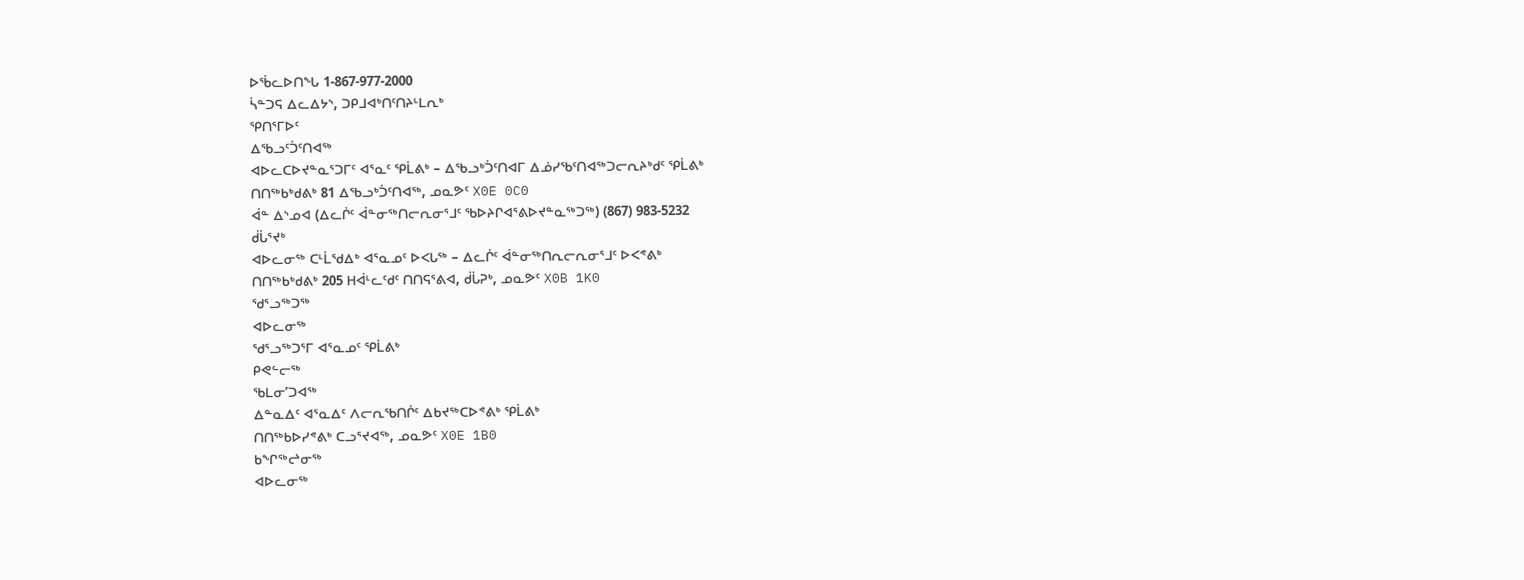ᐅᖄᓚᐅᑎᖓ 1-867-977-2000
ᓵᓐᑐᕋ ᐃᓚᐃᔭᔅ, ᑐᑭᒧᐊᒃᑎᑦᑎᔨᒻᒪᕆᒃ
ᕿᑎᕐᒥᐅᑦ
ᐃᖃᓗᑦᑑᑦᑎᐊᖅ
ᐊᐅᓚᑕᐅᔪᓐᓇᕐᑐᒥᑦ ᐊᕐᓇᑦ ᕿᒫᕕᒃ – ᐃᖃᓗᒃᑑᑦᑎᐊᒥ ᐃᓅᓯᖃᑦᑎᐊᖅᑐᓕᕆᔨᒃᑯᑦ ᕿᒫᕕᒃ
ᑎᑎᖅᑲᒃᑯᕕᒃ 81 ᐃᖃᓗᒃᑑᑦᑎᐊᖅ, ᓄᓇᕗᑦ X0E 0C0
ᐋᓐ ᐃᔅᓄᐊ (ᐃᓚᒌᑦ ᐋᓐᓂᖅᑎᓕᕆᓂᕐᒧᑦ ᖃᐅᔨᒋᐊᕐᕕᐅᔪᓐᓇᖅᑐᖅ) (867) 983-5232
ᑰᒑᕐᔪᒃ
ᐊᐅᓚᓂᖅ ᑕᒻᒫᖁᐃᒃ ᐊᕐᓇᓄᑦ ᐅᐸᒐᖅ – ᐃᓚᒌᑦ ᐋᓐᓂᖅᑎᕆᓕᕆᓂᕐᒧᑦ ᐅᐸᕝᕕᒃ
ᑎᑎᖅᑲᒃᑯᕕᒃ 205 ᕼᐋᒻᓚᑦᑯᑦ ᑎᑎᕋᕐᕕᐊ, ᑰᒑᕈᒃ, ᓄᓇᕗᑦ X0B 1K0
ᖁᕐᓗᖅᑐᖅ
ᐊᐅᓚᓂᖅ
ᖁᕐᓗᖅᑐᕐᒥ ᐊᕐᓇᓄᑦ ᕿᒫᕕᒃ
ᑭᕙᓪᓕᖅ
ᖃᒪᓂ’ᑐᐊᖅ
ᐃᓐᓇᐃᑦ ᐊᕐᓇᐃᑦ ᐱᓕᕆᖃᑎᒌᑦ ᐃᑲᔪᖅᑕᐅᕝᕕᒃ ᕿᒫᕕᒃ
ᑎᑎᖅᑲᐅᓯᕝᕕᒃ ᑕᓗᕐᔪᐊᖅ, ᓄᓇᕗᑦ X0E 1B0
ᑲᖏᖅᖠᓂᖅ
ᐊᐅᓚᓂᖅ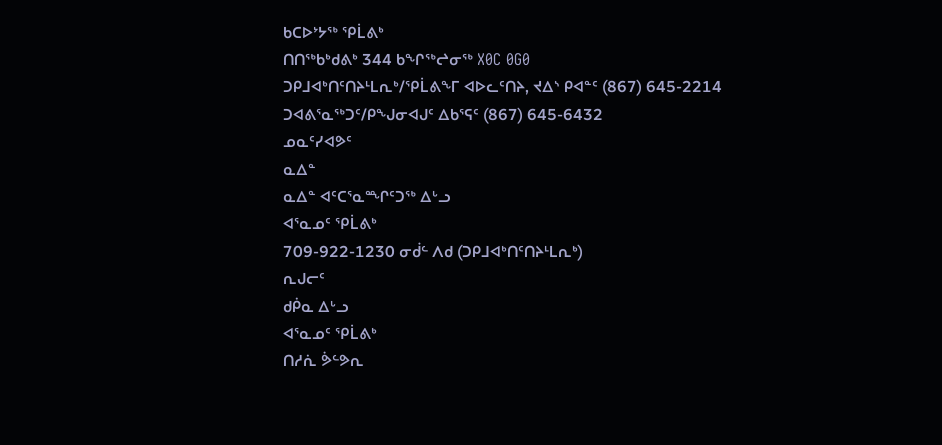ᑲᑕᐅᔾᔭᖅ ᕿᒫᕕᒃ
ᑎᑎᖅᑲᒃᑯᕕᒃ 344 ᑲᖏᖅᖠᓂᖅ X0C 0G0
ᑐᑭᒧᐊᒃᑎᑦᑎᔨᒻᒪᕆᒃ/ᕿᒫᕕᖕᒥ ᐊᐅᓚᑦᑎᔨ, ᔪᐃᔅ ᑭᐊᓐᑦ (867) 645-2214
ᑐᐊᕕᕐᓇᖅᑐᑦ/ᑭᖑᓂᐊᒍᑦ ᐃᑲᕐᕋᑦ (867) 645-6432
ᓄᓇᑦᓯᐊᕗᑦ
ᓇᐃᓐ
ᓇᐃᓐ ᐊᑦᑕᕐᓇᙱᑦᑐᖅ ᐃᒡᓗ
ᐊᕐᓇᓄᑦ ᕿᒫᕕᒃ
709-922-1230 ᓂᑰᓪ ᐱᑯ (ᑐᑭᒧᐊᒃᑎᑦᑎᔨᒻᒪᕆᒃ)
ᕆᒍᓕᑦ
ᑯᑮᓇ ᐃᒡᓗ
ᐊᕐᓇᓄᑦ ᕿᒫᕕᒃ
ᑎᓱᕇ ᕘᓪᕗᕆ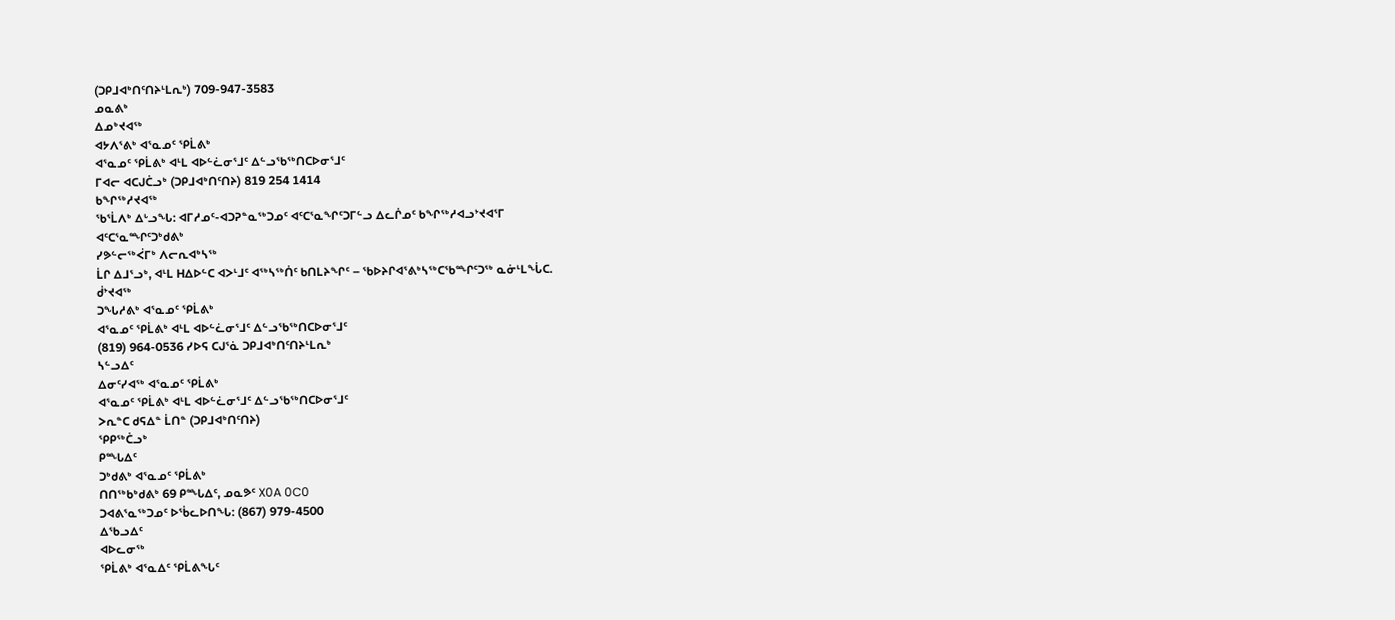(ᑐᑭᒧᐊᒃᑎᑦᑎᔨᒻᒪᕆᒃ) 709-947-3583
ᓄᓇᕕᒃ
ᐃᓄᒃᔪᐊᖅ
ᐊᔭᐱᕐᕕᒃ ᐊᕐᓇᓄᑦ ᕿᒫᕕᒃ
ᐊᕐᓇᓄᑦ ᕿᒫᕕᒃ ᐊᒻᒪ ᐊᐅᓪᓛᓂᕐᒧᑦ ᐃᓪᓗᖃᖅᑎᑕᐅᓂᕐᒧᑦ
ᒥᐊᓕ ᐊᑕᒍᑖᓗᒃ (ᑐᑭᒧᐊᒃᑎᑦᑎᔨ) 819 254 1414
ᑲᖏᖅᓱᔪᐊᖅ
ᖃᕐᒫᐱᒃ ᐃᒡᓗᖓ: ᐊᒥᓱᓄᑦ-ᐊᑐᕈᓐᓇᖅᑐᓄᑦ ᐊᑦᑕᕐᓇᖏᑦᑐᒥᓪᓗ ᐃᓚᒌᓄᑦ ᑲᖏᖅᓱᐊᓗᔾᔪᐊᕐᒥ
ᐊᑦᑕᕐᓇᙱᑦᑐᒃᑯᕕᒃ
ᓯᕗᓪᓕᖅᐹᒥᒃ ᐱᓕᕆᐊᒃᓴᖅ
ᒫᒋ ᐃᒧᕐᓗᒃ, ᐊᒻᒪ ᕼᐃᐅᓪᑕ ᐊᐳᒻᒧᑦ ᐊᖅᓴᖅᑏᑦ ᑲᑎᒪᔨᖏᑦ – ᖃᐅᔨᒋᐊᕐᕕᒃᓴᖅᑕᖃᙱᑦᑐᖅ ᓇᓃᒻᒪᖔᑕ.
ᑰᔾᔪᐊᖅ
ᑐᖓᓱᕕᒃ ᐊᕐᓇᓄᑦ ᕿᒫᕕᒃ
ᐊᕐᓇᓄᑦ ᕿᒫᕕᒃ ᐊᒻᒪ ᐊᐅᓪᓛᓂᕐᒧᑦ ᐃᓪᓗᖃᖅᑎᑕᐅᓂᕐᒧᑦ
(819) 964-0536 ᓯᐅᕋ ᑕᒍᕐᓈ ᑐᑭᒧᐊᒃᑎᑦᑎᔨᒻᒪᕆᒃ
ᓴᓪᓗᐃᑦ
ᐃᓂᑦᓯᐊᖅ ᐊᕐᓇᓄᑦ ᕿᒫᕕᒃ
ᐊᕐᓇᓄᑦ ᕿᒫᕕᒃ ᐊᒻᒪ ᐊᐅᓪᓛᓂᕐᒧᑦ ᐃᓪᓗᖃᖅᑎᑕᐅᓂᕐᒧᑦ
ᐳᕆᓐᑕ ᑯᕋᐃᓐ ᒫᑎᓐ (ᑐᑭᒧᐊᒃᑎᑦᑎᔨ)
ᕿᑭᖅᑖᓗᒃ
ᑭᙵᐃᑦ
ᑐᒃᑯᕕᒃ ᐊᕐᓇᓄᑦ ᕿᒫᕕᒃ
ᑎᑎᖅᑲᒃᑯᕕᒃ 69 ᑭᙵᐃᑦ, ᓄᓇᕗᑦ X0A 0C0
ᑐᐊᕕᕐᓇᖅᑐᓄᑦ ᐅᖄᓚᐅᑎᖓ: (867) 979-4500
ᐃᖃᓗᐃᑦ
ᐊᐅᓚᓂᖅ
ᕿᒫᕕᒃ ᐊᕐᓇᐃᑦ ᕿᒫᕕᖓᑦ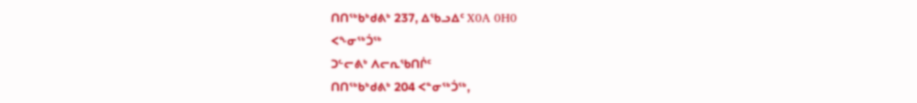ᑎᑎᖅᑲᒃᑯᕕᒃ 237, ᐃᖃᓗᐃᑦ X0A 0H0
ᐸᖕᓂᖅᑑᖅ
ᑐᓪᓕᕕᒃ ᐱᓕᕆᖃᑎᒌᑦ
ᑎᑎᖅᑲᒃᑯᕕᒃ 204 ᐸᓐᓂᖅᑑᖅ,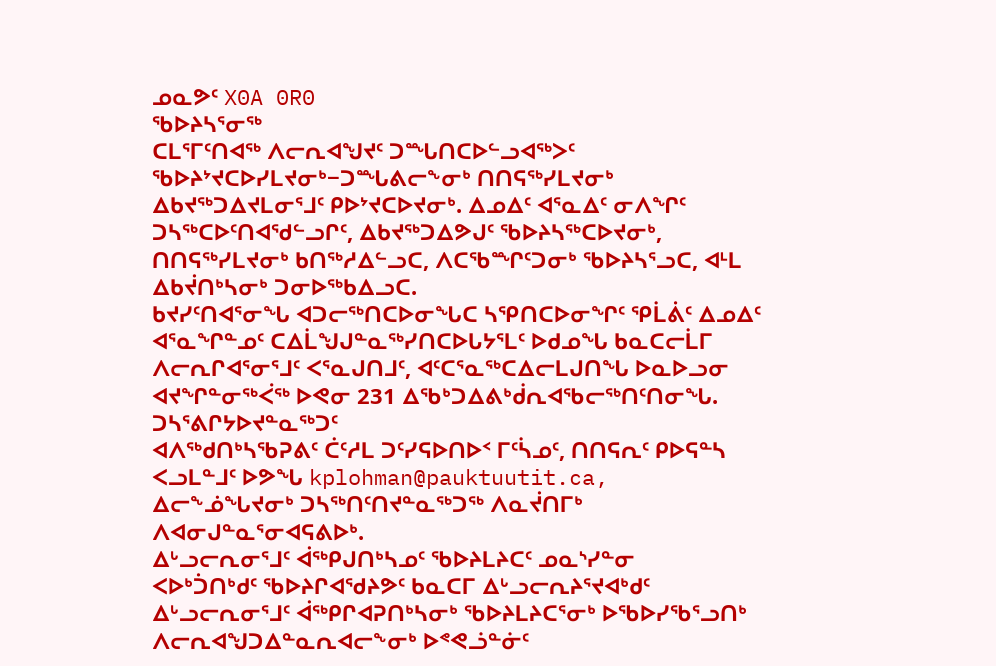ᓄᓇᕗᑦ X0A 0R0
ᖃᐅᔨᓴᕐᓂᖅ
ᑕᒪᕐᒥᑦᑎᐊᖅ ᐱᓕᕆᐊᖑᔪᑦ ᑐᙵᑎᑕᐅᓪᓗᐊᖅᐳᑦ ᖃᐅᔨᔾᔪᑕᐅᓯᒪᔪᓂᒃ−ᑐᙵᕕᓕᖕᓂᒃ ᑎᑎᕋᖅᓯᒪᔪᓂᒃ ᐃᑲᔪᖅᑐᐃᔪᒪᓂᕐᒧᑦ ᑭᐅᔾᔪᑕᐅᔪᓂᒃ. ᐃᓄᐃᑦ ᐊᕐᓇᐃᑦ ᓂᐱᖏᑦ ᑐᓴᖅᑕᐅᑦᑎᐊᖁᓪᓗᒋᑦ, ᐃᑲᔪᖅᑐᐃᕗᒍᑦ ᖃᐅᔨᓴᖅᑕᐅᔪᓂᒃ, ᑎᑎᕋᖅᓯᒪᔪᓂᒃ ᑲᑎᖅᓱᐃᓪᓗᑕ, ᐱᑕᖃᙱᑦᑐᓂᒃ ᖃᐅᔨᓴᕐᓗᑕ, ᐊᒻᒪ ᐃᑲᔫᑎᒃᓴᓂᒃ ᑐᓂᐅᖅᑲᐃᓗᑕ.
ᑲᔪᓯᑦᑎᐊᕐᓂᖓ ᐊᑐᓕᖅᑎᑕᐅᓂᖓᑕ ᓴᕿᑎᑕᐅᓂᖏᑦ ᕿᒫᕖᑦ ᐃᓄᐃᑦ ᐊᕐᓇᖏᓐᓄᑦ ᑕᐃᒫᖑᒍᓐᓇᖅᓯᑎᑕᐅᒐᔭᕐᒪᑦ ᐅᑯᓄᖓ ᑲᓇᑕᓕᒫᒥ ᐱᓕᕆᒋᐊᕐᓂᕐᒧᑦ ᐸᕐᓇᒍᑎᒧᑦ, ᐊᑦᑕᕐᓇᖅᑕᐃᓕᒪᒍᑎᖓ ᐅᓇᐅᓗᓂ ᐊᔪᖏᓐᓂᖅᐹᖅ ᐅᕙᓂ 231 ᐃᖃᒃᑐᐃᕕᒃᑰᕆᐊᖃᓕᖅᑎᑦᑎᓂᖓ.
ᑐᓴᕐᕕᒋᔭᐅᔪᓐᓇᖅᑐᑦ
ᐊᐱᖅᑯᑎᒃᓴᖃᕈᕕᑦ ᑖᑦᓱᒪ ᑐᑦᓯᕋᐅᑎᐅᑉ ᒥᑦᓵᓄᑦ, ᑎᑎᕋᕆᑦ ᑭᐅᕋᓐᓴ ᐸᓗᒪᓐᒧᑦ ᐅᕗᖓ kplohman@pauktuutit.ca, ᐃᓕᖕᓅᖓᔪᓂᒃ ᑐᓴᖅᑎᑦᑎᔪᓐᓇᖅᑐᖅ ᐱᓇᔫᑎᒥᒃ ᐱᐊᓂᒍᓐᓇᕐᓂᐊᕋᕕᐅᒃ.
ᐃᒡᓗᓕᕆᓂᕐᒧᑦ ᐋᖅᑭᒍᑎᒃᓴᓄᑦ ᖃᐅᔨᒪᔨᑕᑦ ᓄᓇᔅᓯᓐᓂ
ᐸᐅᒃᑑᑎᒃᑯᑦ ᖃᐅᔨᒋᐊᖁᔨᕗᑦ ᑲᓇᑕᒥ ᐃᒡᓗᓕᕆᔨᕐᔪᐊᒃᑯᑦ ᐃᒡᓗᓕᕆᓂᕐᒧᑦ ᐋᖅᑭᒋᐊᕈᑎᒃᓴᓂᒃ ᖃᐅᔨᒪᔨᑕᕐᓂᒃ ᐅᖃᐅᓯᖃᕐᓗᑎᒃ ᐱᓕᕆᐊᖑᑐᐃᓐᓇᕆᐊᓕᖕᓂᒃ ᐅᕝᕙᓘᓐᓃᑦ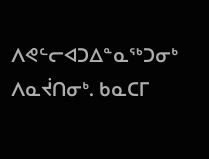ᐱᕙᓪᓕᐊᑐᐃᓐᓇᖅᑐᓂᒃ ᐱᓇᔫᑎᓂᒃ. ᑲᓇᑕᒥ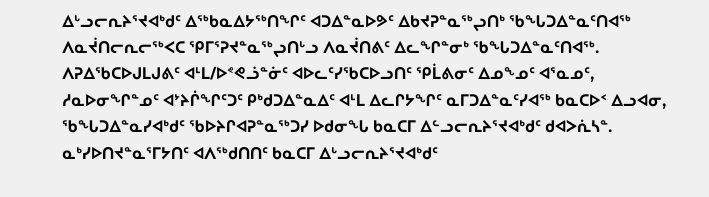ᐃᒡᓗᓕᕆᔨᕐᔪᐊᒃᑯᑦ ᐃᖅᑲᓇᐃᔭᖅᑎᖏᑦ ᐊᑐᐃᓐᓇᐅᕗᑦ ᐃᑲᔪᕈᓐᓇᖅᖢᑎᒃ ᖃᖓᑐᐃᓐᓇᑦᑎᐊᖅ ᐱᓇᔫᑎᓕᕆᓕᖅᐸᑕ ᕿᒥᕐᕈᔪᓐᓇᖅᖢᑎᒡᓗ ᐱᓇᔫᑎᕕᑦ ᐃᓚᖏᓐᓂᒃ ᖃᖓᑐᐃᓐᓇᑦᑎᐊᖅ. ᐱᕈᐃᖃᑕᐅᒍᒪᒍᕕᑦ ᐊᒻᒪ/ᐅᕝᕙᓘᓐᓃᑦ ᐊᐅᓚᑦᓯᖃᑕᐅᓗᑎᑦ ᕿᒫᕕᓂᑦ ᐃᓄᖕᓄᑦ ᐊᕐᓇᓄᑦ, ᓱᓇᐅᓂᖏᓐᓄᑦ ᐊᔾᔨᒌᖏᑦᑐᑦ ᑭᒃᑯᑐᐃᓐᓇᐃᑦ ᐊᒻᒪ ᐃᓚᒋᔭᖏᑦ ᓇᒥᑐᐃᓐᓇᑦᓯᐊᖅ ᑲᓇᑕᐅᑉ ᐃᓗᐊᓂ, ᖃᖓᑐᐃᓐᓇᓯᐊᒃᑯᑦ ᖃᐅᔨᒋᐊᕈᓐᓇᖅᑐᓯ ᐅᑯᓂᖓ ᑲᓇᑕᒥ ᐃᓪᓗᓕᕆᔨᕐᔪᐊᒃᑯᑦ ᑯᐊᐳᕇᓴᓐ. ᓇᒃᓯᐅᑎᔪᓐᓇᕐᒥᔭᑎᑦ ᐊᐱᖅᑯᑎᑎᑦ ᑲᓇᑕᒥ ᐃᒡᓗᓕᕆᔨᕐᔪᐊᒃᑯᑦ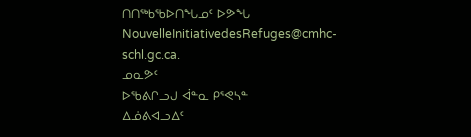ᑎᑎᖅᑲᖃᐅᑎᖓᓄᑦ ᐅᕗᖓ NouvelleInitiativedesRefuges@cmhc-schl.gc.ca.
ᓄᓇᕗᑦ
ᐅᖃᕕᒋᓗᒍ ᐋᓐᓇ ᑭᕐᕙᓴᓐ
ᐃᓅᕕᐊᓗᐃᑦ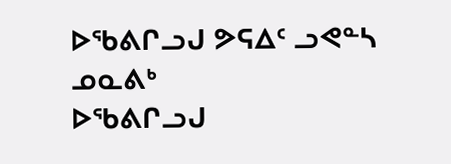ᐅᖃᕕᒋᓗᒍ ᕗᕋᐃᑦ ᓗᕙᓐᓴ
ᓄᓇᕕᒃ
ᐅᖃᕕᒋᓗᒍ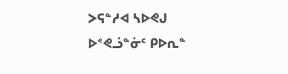ᐳᕋᓐᓱᐊ ᓴᐅᕙᒍ
ᐅᕝᕙᓘᓐᓃᑦ ᑭᐅᕆᓐ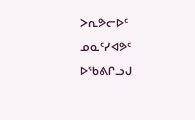ᐳᕆᕗᓕᐅᑦ
ᓄᓇᑦᓯᐊᕗᑦ
ᐅᖃᕕᒋᓗᒍ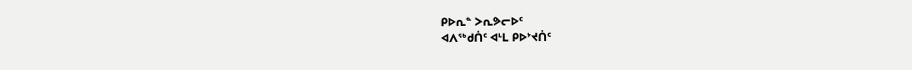ᑭᐅᕆᓐ ᐳᕆᕗᓕᐅᑦ
ᐊᐱᖅᑯᑏᑦ ᐊᒻᒪ ᑭᐅᔾᔪᑏᑦ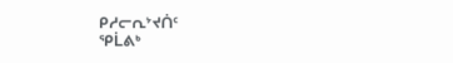ᑭᓱᓕᕆᔾᔪᑏᑦ
ᕿᒫᕕᒃ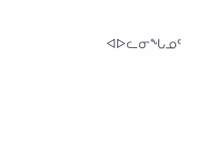ᐊᐅᓚᓂᖓᓄᑦ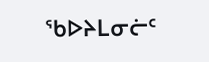ᖃᐅᔨᒪᓂᓖᑦ